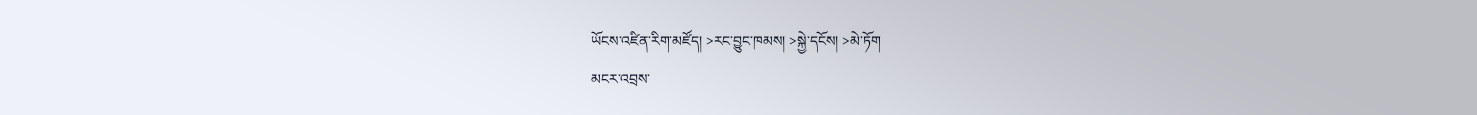ཡོངས་འཛིན་རིག་མཛོད། >རང་བྱུང་ཁམས། >སྐྱེ་དངོས། >མེ་ཏོག
མངར་འབྲས་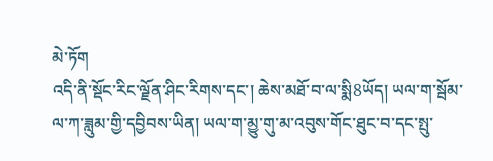མེ་ཏོག
འདི་ནི་སྡོང་རིང་ལྗོན་ཤིང་རིགས་དང་། ཆེས་མཐོ་བ་ལ་སྨི8ཡོད། ཡལ་ག་སྦོམ་ལ་ཀ་ཟླུམ་གྱི་དབྱིབས་ཡིན། ཡལ་ག་མྱུ་གུ་མ་འབུས་གོང་ཐུང་བ་དང་སྤུ་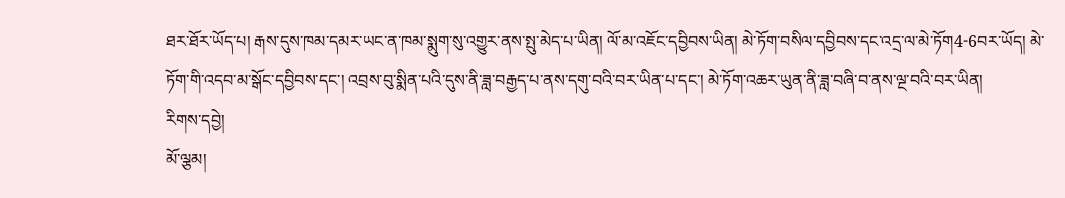ཐར་ཐོར་ཡོད་པ། རྒས་དུས་ཁམ་དམར་ཡང་ན་ཁམ་སྨུག་སུ་འགྱུར་ནས་སྤུ་མེད་པ་ཡིན། ལོ་མ་འཇོང་དབྱིབས་ཡིན། མེ་ཏོག་བསིལ་དབྱིབས་དང་འདྲ་ལ་མེ་ཏོག4-6བར་ཡོད། མེ་ཏོག་གི་འདབ་མ་སྒོང་དབྱིབས་དང་། འབྲས་བུ་སྨིན་པའི་དུས་ནི་ཟླ་བརྒྱད་པ་ནས་དགུ་བའི་བར་ཡིན་པ་དང་། མེ་ཏོག་འཆར་ཡུན་ནི་ཟླ་བཞི་བ་ནས་ལྔ་བའི་བར་ཡིན།
རིགས་དབྱེ།
མོ་ལྕམ།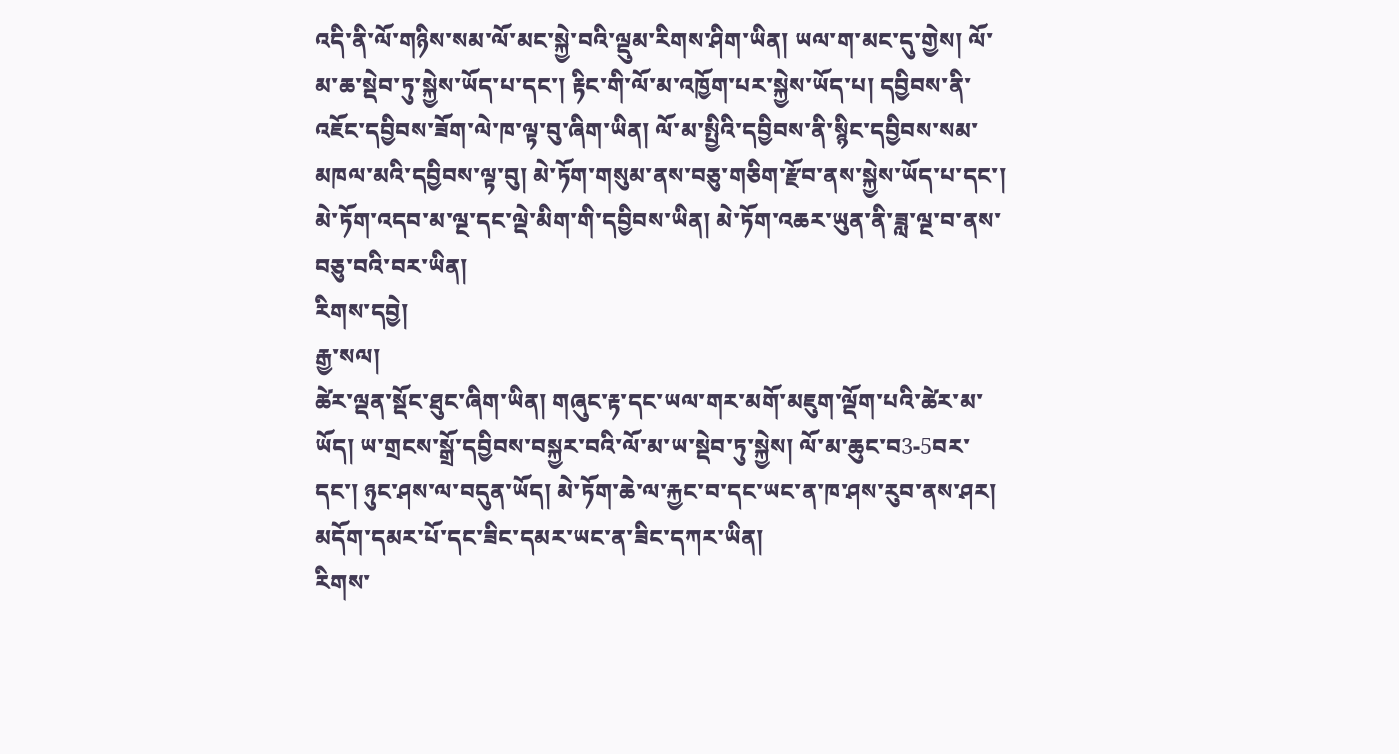འདི་ནི་ལོ་གཉིས་སམ་ལོ་མང་སྐྱེ་བའི་ལྡུམ་རིགས་ཤིག་ཡིན། ཡལ་ག་མང་དུ་གྱེས། ལོ་མ་ཆ་སྡེབ་ཏུ་སྐྱེས་ཡོད་པ་དང་། རྟིང་གི་ལོ་མ་འཁྱོག་པར་སྐྱེས་ཡོད་པ། དབྱིབས་ནི་འཇོང་དབྱིབས་ཟོག་ལེ་ཁ་ལྟ་བུ་ཞིག་ཡིན། ལོ་མ་སྤྱིའི་དབྱིབས་ནི་སྙིང་དབྱིབས་སམ་མཁལ་མའི་དབྱིབས་ལྟ་བུ། མེ་ཏོག་གསུམ་ནས་བཅུ་གཅིག་རྫོབ་ནས་སྐྱེས་ཡོད་པ་དང་། མེ་ཏོག་འདབ་མ་ལྔ་དང་ལྡེ་མིག་གི་དབྱིབས་ཡིན། མེ་ཏོག་འཆར་ཡུན་ནི་ཟླ་ལྔ་བ་ནས་བཅུ་བའི་བར་ཡིན།
རིགས་དབྱེ།
རྒྱ་སལ།
ཚེར་ལྡན་སྡོང་ཐུང་ཞིག་ཡིན། གཞུང་རྟ་དང་ཡལ་གར་མགོ་མཇུག་ལྡོག་པའི་ཚེར་མ་ཡོད། ཡ་གྲངས་སྒྲོ་དབྱིབས་བསྐྱར་བའི་ལོ་མ་ཡ་སྡེབ་ཏུ་སྐྱེས། ལོ་མ་ཆུང་བ3-5བར་དང་། ཉུང་ཤས་ལ་བདུན་ཡོད། མེ་ཏོག་ཆེ་ལ་རྐྱང་བ་དང་ཡང་ན་ཁ་ཤས་རུབ་ནས་ཤར། མདོག་དམར་པོ་དང་ཟིང་དམར་ཡང་ན་ཟིང་དཀར་ཡིན།
རིགས་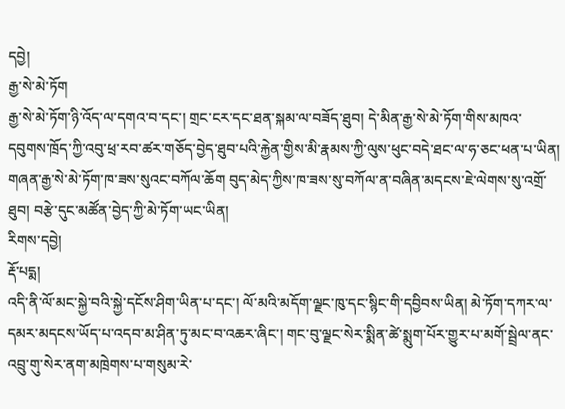དབྱེ།
རྒྱ་སེ་མེ་ཏོག
རྒྱ་སེ་མེ་ཏོག་ཉི་འོད་ལ་དགའ་བ་དང་། གྲང་ངར་དང་ཐན་སྐམ་ལ་བཟོད་ཐུབ། དེ་མིན་རྒྱ་སེ་མེ་ཏོག་གིས་མཁའ་དབུགས་ཁྲོད་ཀྱི་འབུ་ཕྲ་རབ་ཚར་གཅོད་བྱེད་ཐུབ་པའི་རྐྱེན་གྱིས་མི་རྣམས་ཀྱི་ལུས་ཕུང་བདེ་ཐང་ལ་ཧ་ཅང་ཕན་པ་ཡིན། གཞན་རྒྱ་སེ་མེ་ཏོག་ཁ་ཟས་སུའང་བཀོལ་ཆོག བུད་མེད་ཀྱིས་ཁ་ཟས་སུ་བཀོལ་ན་བཞིན་མདངས་ཇེ་ལེགས་སུ་འགྲོ་ཐུབ། བརྩེ་དུང་མཚོན་བྱེད་ཀྱི་མེ་ཏོག་ཡང་ཡིན།
རིགས་དབྱེ།
རྡོ་པདྨ།
འདི་ནི་ལོ་མང་སྐྱེ་བའི་སྐྱེ་དངོས་ཤིག་ཡིན་པ་དང་། ལོ་མའི་མདོག་ལྗང་ཁུ་དང་སྙིང་གི་དབྱིབས་ཡིན། མེ་ཏོག་དཀར་ལ་དམར་མདངས་ཡོད་པ་འདབ་མ་ཤིན་ཏུ་མང་བ་འཆར་ཞིང་། གང་བུ་ལྗང་སེར་སྨིན་ཚེ་སྨུག་པོར་གྱུར་པ་མགོ་སྦྲེལ་ནང་འབྲུ་གུ་སེར་ནག་མཁྲེགས་པ་གསུམ་རེ་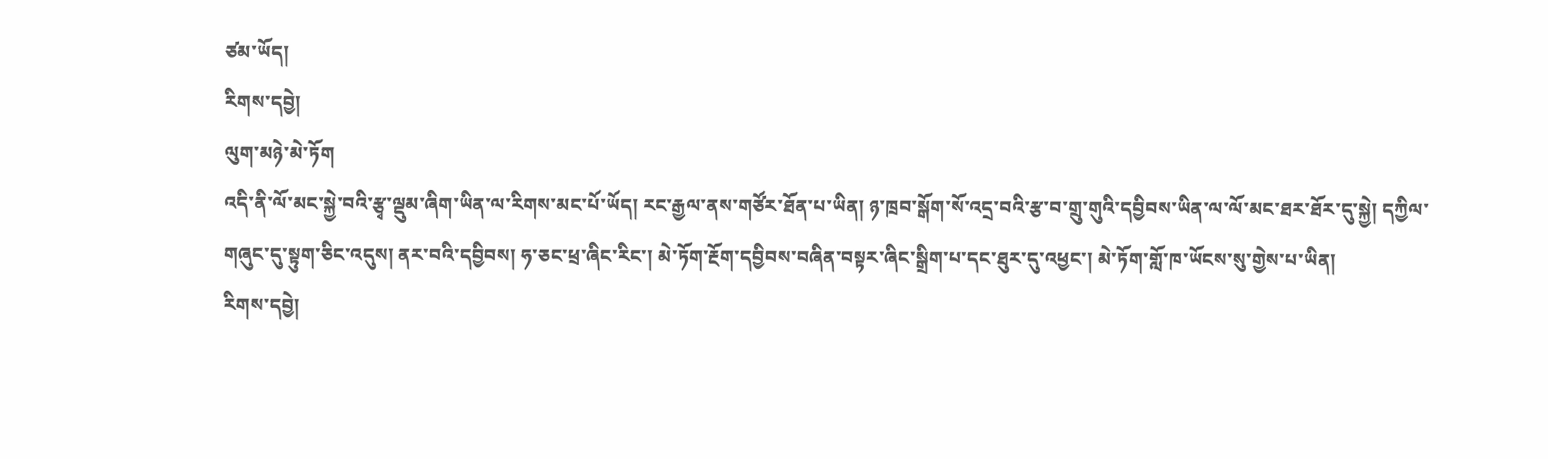ཙམ་ཡོད།
རིགས་དབྱེ།
ལུག་མཉེ་མེ་ཏོག
འདི་ནི་ལོ་མང་སྐྱེ་བའི་རྩྭ་ལྡུམ་ཞིག་ཡིན་ལ་རིགས་མང་པོ་ཡོད། རང་རྒྱལ་ནས་གཙོར་ཐོན་པ་ཡིན། ཉ་ཁྲབ་སྒོག་སོ་འདྲ་བའི་རྩ་བ་གྲུ་གུའི་དབྱིབས་ཡིན་ལ་ལོ་མང་ཐར་ཐོར་དུ་སྐྱེ། དཀྱིལ་གཞུང་དུ་སྟུག་ཅིང་འདུས། ནར་བའི་དབྱིབས། ཧ་ཅང་ཕྲ་ཞིང་རིང་། མེ་ཏོག་རྔོག་དབྱིབས་བཞིན་བསྟར་ཞིང་སྒྲིག་པ་དང་ཐུར་དུ་འཕྱང་། མེ་ཏོག་གློ་ཁ་ཡོངས་སུ་གྱེས་པ་ཡིན།
རིགས་དབྱེ།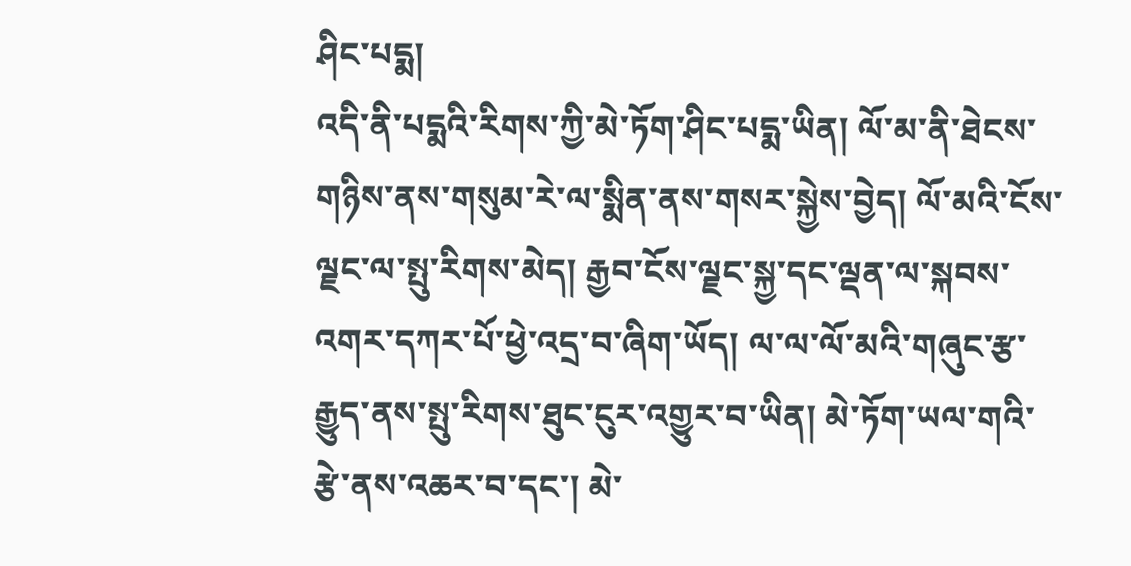ཤིང་པདྨ།
འདི་ནི་པདྨའི་རིགས་ཀྱི་མེ་ཏོག་ཤིང་པདྨ་ཡིན། ལོ་མ་ནི་ཐེངས་གཉིས་ནས་གསུམ་རེ་ལ་སྨིན་ནས་གསར་སྐྱེས་བྱེད། ལོ་མའི་ངོས་ལྗང་ལ་སྤུ་རིགས་མེད། རྒྱབ་ངོས་ལྗང་སྐྱ་དང་ལྡན་ལ་སྐབས་འགར་དཀར་པོ་ཕྱེ་འདྲ་བ་ཞིག་ཡོད། ལ་ལ་ལོ་མའི་གཞུང་རྩ་རྒྱུད་ནས་སྤུ་རིགས་ཐུང་ངུར་འགྱུར་བ་ཡིན། མེ་ཏོག་ཡལ་གའི་རྩེ་ནས་འཆར་བ་དང་། མེ་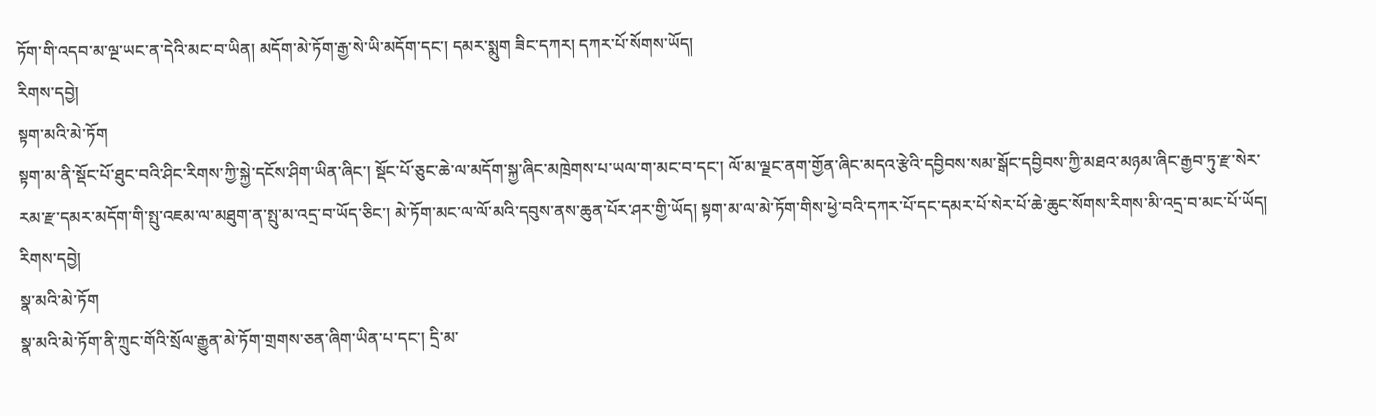ཏོག་གི་འདབ་མ་ལྔ་ཡང་ན་དེའི་མང་བ་ཡིན། མདོག་མེ་ཏོག་རྒྱ་སེ་ཡི་མདོག་དང་། དམར་སྨུག ཟིང་དཀར། དཀར་པོ་སོགས་ཡོད།
རིགས་དབྱེ།
སྟག་མའི་མེ་ཏོག
སྟག་མ་ནི་སྡོང་པོ་ཐུང་བའི་ཤིང་རིགས་ཀྱི་སྐྱེ་དངོས་ཤིག་ཡིན་ཞིང་། སྡོང་པོ་ཅུང་ཆེ་ལ་མདོག་སྐྱ་ཞིང་མཁྲེགས་པ་ཡལ་ག་མང་བ་དང་། ལོ་མ་ལྗང་ནག་གྱོན་ཞིང་མདའ་རྩེའི་དབྱིབས་སམ་སྒོང་དབྱིབས་ཀྱི་མཐའ་མཉམ་ཞིང་རྒྱབ་ཏུ་རྫ་སེར་རམ་རྫ་དམར་མདོག་གི་སྤུ་འཇམ་ལ་མཐུག་ན་སྤུ་མ་འདྲ་བ་ཡོད་ཅིང་། མེ་ཏོག་མང་ལ་ལོ་མའི་དབུས་ནས་ཆུན་པོར་ཤར་གྱི་ཡོད། སྟག་མ་ལ་མེ་ཏོག་གིས་ཕྱེ་བའི་དཀར་པོ་དང་དམར་པོ་སེར་པོ་ཆེ་ཆུང་སོགས་རིགས་མི་འདྲ་བ་མང་པོ་ཡོད།
རིགས་དབྱེ།
སྣ་མའི་མེ་ཏོག
སྣ་མའི་མེ་ཏོག་ནི་ཀྲུང་གོའི་སྲོལ་རྒྱུན་མེ་ཏོག་གྲགས་ཅན་ཞིག་ཡིན་པ་དང་། དྲི་མ་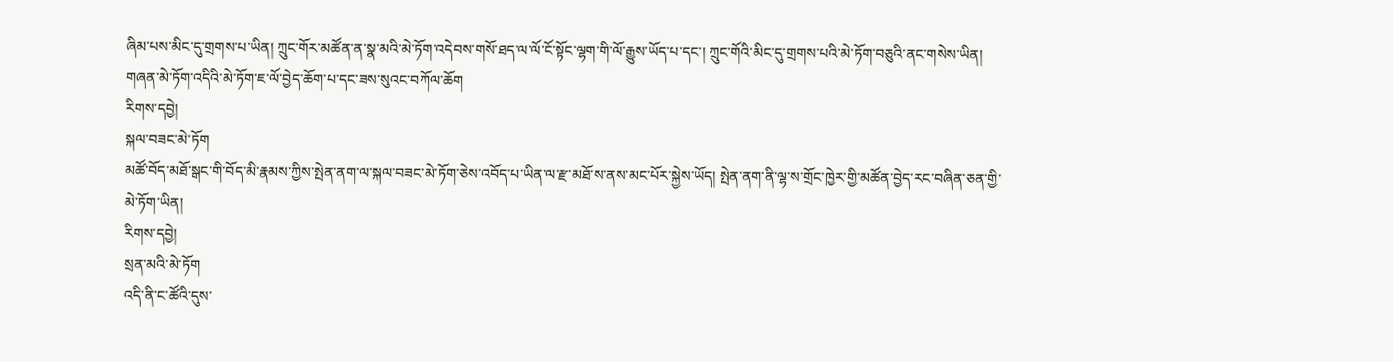ཞིམ་པས་མིང་དུ་གྲགས་པ་ཡིན། ཀྲུང་གོར་མཚོན་ན་སྣ་མའི་མེ་ཏོག་འདེབས་གསོ་ཐད་ལ་ལོ་ངོ་སྟོང་ལྷག་གི་ལོ་རྒྱུས་ཡོད་པ་དང་། ཀྲུང་གོའི་མིང་དུ་གྲགས་པའི་མེ་ཏོག་བཅུའི་ནང་གསེས་ཡིན། གཞན་མེ་ཏོག་འདིའི་མེ་ཏོག་ཇ་ལོ་བྱེད་ཆོག་པ་དང་ཟས་སུའང་བཀོལ་ཆོག
རིགས་དབྱེ།
སྐལ་བཟང་མེ་ཏོག
མཚོ་བོད་མཐོ་སྒང་གི་བོད་མི་རྣམས་ཀྱིས་སྤེན་ནག་ལ་སྐལ་བཟང་མེ་ཏོག་ཅེས་འབོད་པ་ཡིན་ལ་རྫ་མཐོ་ས་ནས་མང་པོར་སྐྱེས་ཡོད། སྤེན་ནག་ནི་ལྷ་ས་གྲོང་ཁྱེར་གྱི་མཚོན་བྱེད་རང་བཞིན་ཅན་གྱི་མེ་ཏོག་ཡིན།
རིགས་དབྱེ།
སྲན་མའི་མེ་ཏོག
འདི་ནི་ང་ཚོའི་དུས་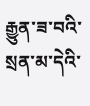རྒྱུན་ཟ་བའི་སྲན་མ་དེའི་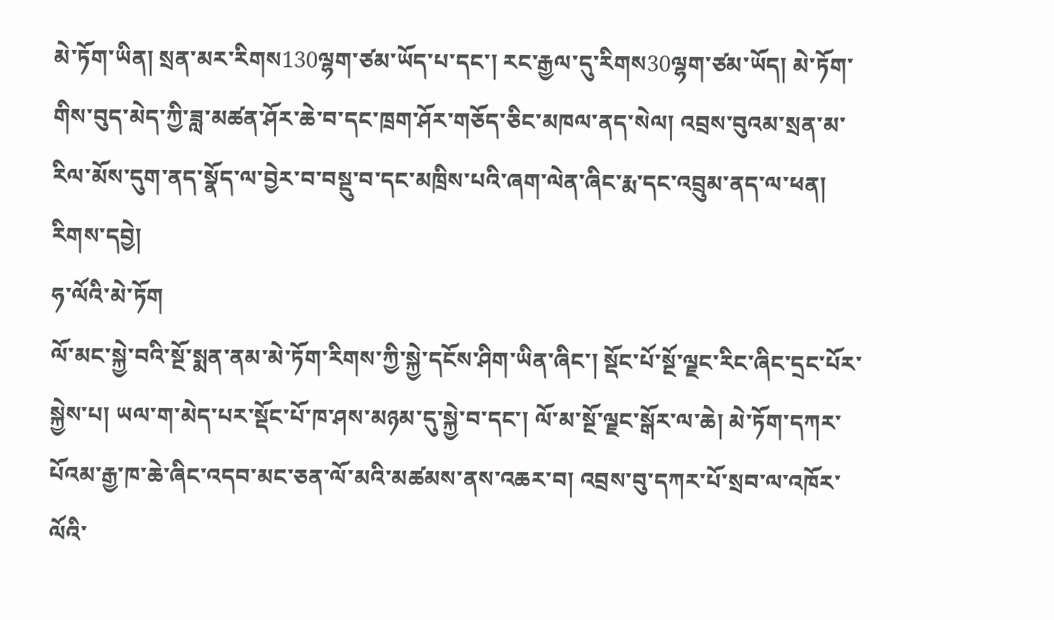མེ་ཏོག་ཡིན། སྲན་མར་རིགས130ལྷག་ཙམ་ཡོད་པ་དང་། རང་རྒྱལ་དུ་རིགས30ལྷག་ཙམ་ཡོད། མེ་ཏོག་གིས་བུད་མེད་ཀྱི་ཟླ་མཚན་ཤོར་ཆེ་བ་དང་ཁྲག་ཤོར་གཅོད་ཅིང་མཁལ་ནད་སེལ། འབྲས་བུའམ་སྲན་མ་རིལ་མོས་དུག་ནད་སྣོད་ལ་བྱེར་བ་བསྡུ་བ་དང་མཁྲིས་པའི་ཞག་ལེན་ཞིང་རྨ་དང་འབྲུམ་ནད་ལ་ཕན།
རིགས་དབྱེ།
ཧ་ལོའི་མེ་ཏོག
ལོ་མང་སྐྱེ་བའི་སྔོ་སྨན་ནམ་མེ་ཏོག་རིགས་ཀྱི་སྐྱེ་དངོས་ཤིག་ཡིན་ཞིང་། སྡོང་པོ་སྔོ་ལྗང་རིང་ཞིང་དྲང་པོར་སྐྱེས་པ། ཡལ་ག་མེད་པར་སྡོང་པོ་ཁ་ཤས་མཉམ་དུ་སྐྱེ་བ་དང་། ལོ་མ་སྔོ་ལྗང་སྒོར་ལ་ཆེ། མེ་ཏོག་དཀར་པོའམ་རྒྱ་ཁ་ཆེ་ཞིང་འདབ་མང་ཅན་ལོ་མའི་མཚམས་ནས་འཆར་བ། འབྲས་བུ་དཀར་པོ་སྲབ་ལ་འཁོར་ལོའི་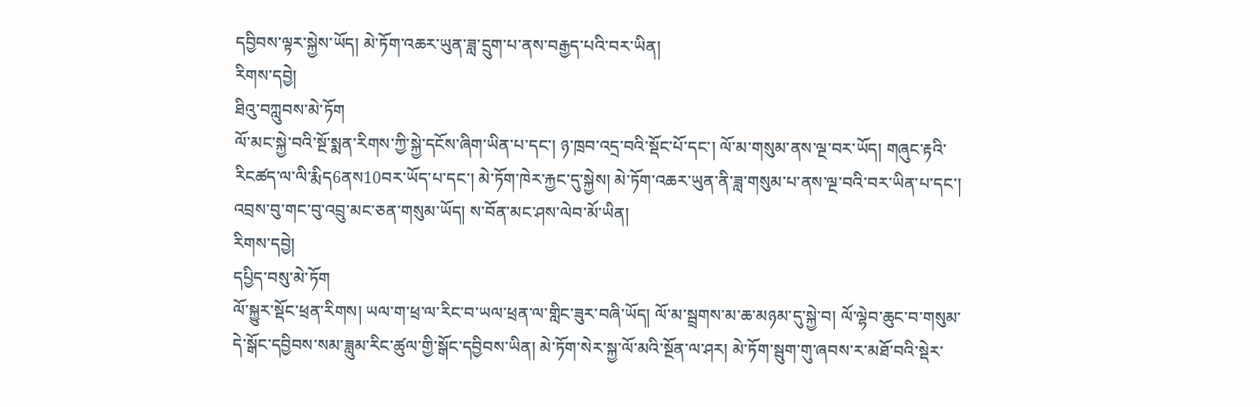དབྱིབས་ལྟར་སྐྱེས་ཡོད། མེ་ཏོག་འཆར་ཡུན་ཟླ་དྲུག་པ་ནས་བརྒྱད་པའི་བར་ཡིན།
རིགས་དབྱེ།
ཐིའུ་བཀླུབས་མེ་ཏོག
ལོ་མང་སྐྱེ་བའི་སྔོ་སྨན་རིགས་ཀྱི་སྐྱེ་དངོས་ཞིག་ཡིན་པ་དང་། ཉ་ཁྲབ་འདྲ་བའི་སྡོང་པོ་དང་། ལོ་མ་གསུམ་ནས་ལྔ་བར་ཡོད། གཞུང་རྟའི་རིངཚད་ལ་ལི་རྨིད6ནས10བར་ཡོད་པ་དང་། མེ་ཏོག་ཁེར་རྐྱང་དུ་སྐྱེས། མེ་ཏོག་འཆར་ཡུན་ནི་ཟླ་གསུམ་པ་ནས་ལྔ་བའི་བར་ཡིན་པ་དང་། འབྲས་བུ་གང་བུ་འབྲུ་མང་ཅན་གསུམ་ཡོད། ས་བོན་མང་ཤས་ལེབ་མོ་ཡིན།
རིགས་དབྱེ།
དཔྱིད་བསུ་མེ་ཏོག
ལོ་སྐྱུར་སྡོང་ཕྲན་རིགས། ཡལ་ག་ཕྲ་ལ་རིང་བ་ཡལ་ཕྲན་ལ་གླིང་ཟུར་བཞི་ཡོད། ལོ་མ་སྦྲགས་མ་ཆ་མཉམ་དུ་སྐྱེ་བ། ལོ་ལྷེབ་ཆུང་བ་གསུམ་དེ་སྒོང་དབྱིབས་སམ་ཟླུམ་རིང་ཚུལ་གྱི་སྒོང་དབྱིབས་ཡིན། མེ་ཏོག་སེར་སྐྱ་ལོ་མའི་སྔོན་ལ་ཤར། མེ་ཏོག་སྦུག་གུ་ཞབས་ར་མཐོ་བའི་སྡེར་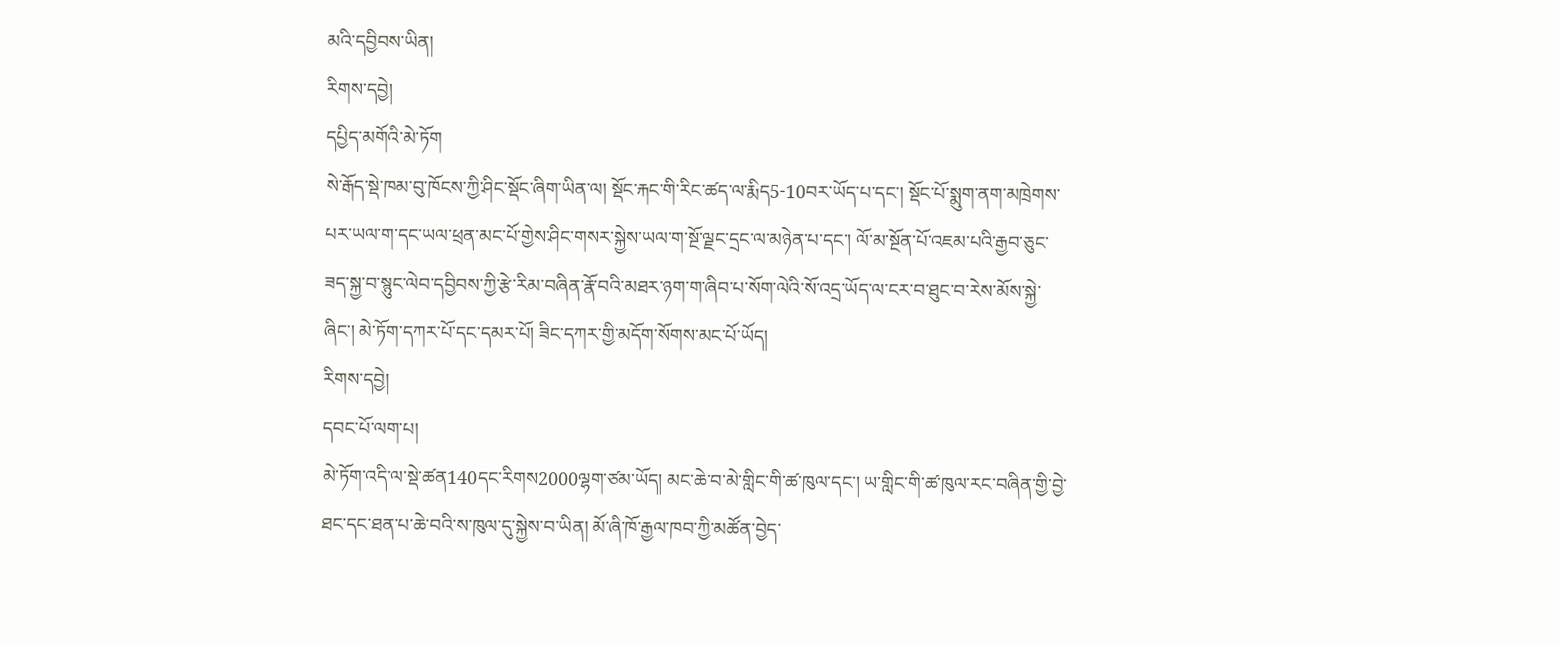མའི་དབྱིབས་ཡིན།
རིགས་དབྱེ།
དཔྱིད་མགོའི་མེ་ཏོག
སེ་རྒོད་སྡེ་ཁམ་བུ་ཁོངས་ཀྱི་ཤིང་སྡོང་ཞིག་ཡིན་ལ། སྡོང་རྐང་གི་རིང་ཚད་ལ་རྨིད5-10བར་ཡོད་པ་དང་། སྡོང་པོ་སྨུག་ནག་མཁྲེགས་པར་ཡལ་ག་དང་ཡལ་ཕྲན་མང་པོ་གྱེས་ཤིང་གསར་སྐྱེས་ཡལ་ག་སྔོ་ལྗང་དྲང་ལ་མཉེན་པ་དང་། ལོ་མ་སྔོན་པོ་འཇམ་པའི་རྒྱབ་ཅུང་ཟད་སྐྱ་བ་སྙུང་ལེབ་དབྱིབས་ཀྱི་རྩེ་རིམ་བཞིན་རྣོ་བའི་མཐར་ཉག་ག་ཞིབ་པ་སོག་ལེའི་སོ་འདྲ་ཡོད་ལ་ངར་བ་ཐུང་བ་རེས་མོས་སྐྱེ་ཞིང་། མེ་ཏོག་དཀར་པོ་དང་དམར་པོ། ཟིང་དཀར་གྱི་མདོག་སོགས་མང་པོ་ཡོད།
རིགས་དབྱེ།
དབང་པོ་ལག་པ།
མེ་ཏོག་འདི་ལ་སྡེ་ཚན140དང་རིགས2000ལྷག་ཙམ་ཡོད། མང་ཆེ་བ་མེ་གླིང་གི་ཚ་ཁུལ་དང་། ཡ་གླིང་གི་ཚ་ཁུལ་རང་བཞིན་གྱི་བྱེ་ཐང་དང་ཐན་པ་ཆེ་བའི་ས་ཁུལ་དུ་སྐྱེས་བ་ཡིན། མོ་ཞི་ཁོ་རྒྱལ་ཁབ་ཀྱི་མཚོན་བྱེད་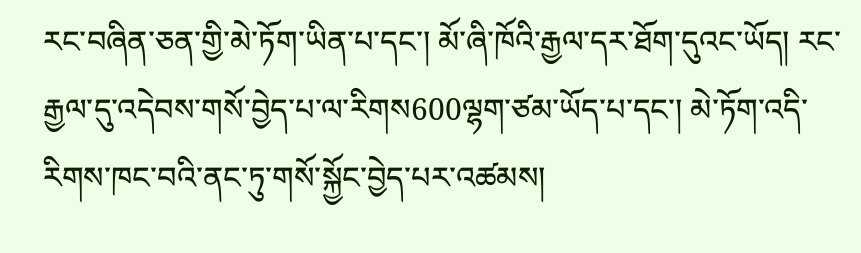རང་བཞིན་ཅན་གྱི་མེ་ཏོག་ཡིན་པ་དང་། མོ་ཞི་ཁོའི་རྒྱལ་དར་ཐོག་དུའང་ཡོད། རང་རྒྱལ་དུ་འདེབས་གསོ་བྱེད་པ་ལ་རིགས600ལྷག་ཙམ་ཡོད་པ་དང་། མེ་ཏོག་འདི་རིགས་ཁང་བའི་ནང་ཏུ་གསོ་སྐྱོང་བྱེད་པར་འཚམས།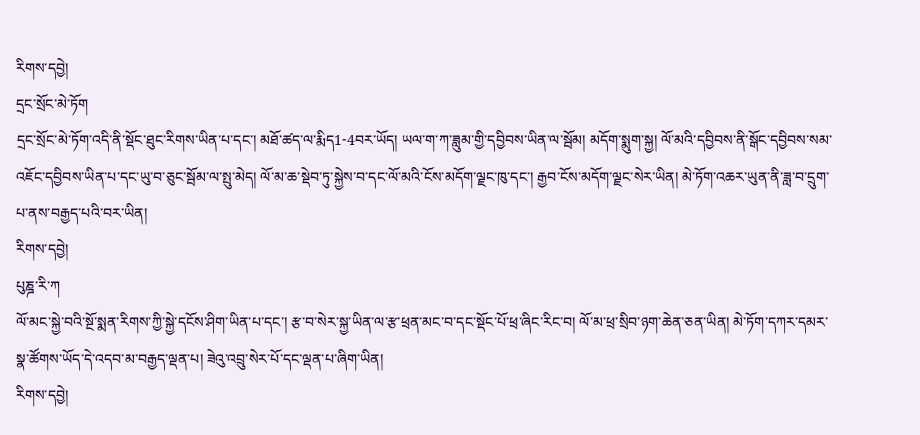རིགས་དབྱེ།
དྲང་སྲོང་མེ་ཏོག
དྲང་སྲོང་མེ་ཏོག་འདི་ནི་སྡོང་ཐུང་རིགས་ཡིན་པ་དང་། མཐོ་ཚད་ལ་རྨིད1-4བར་ཡོད། ཡལ་ག་ཀ་ཟླུམ་གྱི་དབྱིབས་ཡིན་ལ་སྦོམ། མདོག་སྨུག་སྐྱ། ལོ་མའི་དབྱིབས་ནི་སྒོང་དབྱིབས་སམ་འཇོང་དབྱིབས་ཡིན་པ་དང་ཡུ་བ་ཅུང་སྦོམ་ལ་སྤུ་མེད། ལོ་མ་ཆ་སྡེབ་ཏུ་སྐྱེས་བ་དང་ལོ་མའི་ངོས་མདོག་ལྗང་ཁུ་དང་། རྒྱབ་ངོས་མདོག་ལྗང་སེར་ཡིན། མེ་ཏོག་འཆར་ཡུན་ནི་ཟླ་བ་དྲུག་པ་ནས་བརྒྱད་པའི་བར་ཡིན།
རིགས་དབྱེ།
པུཎྜ་རི་ཀ
ལོ་མང་སྐྱེ་བའི་སྔོ་སྨན་རིགས་ཀྱི་སྐྱེ་དངོས་ཤིག་ཡིན་པ་དང་། རྩ་བ་སེར་སྐྱ་ཡིན་ལ་རྩ་ཕྲན་མང་བ་དང་སྡོང་པོ་ཕྲ་ཞིང་རིང་བ། ལོ་མ་ཕྲ་སྲིབ་ཉག་ཆེན་ཅན་ཡིན། མེ་ཏོག་དཀར་དམར་སྣ་ཚོགས་ཡོད་དེ་འདབ་མ་བརྒྱད་ལྡན་པ། ཟེའུ་འབྲུ་སེར་པོ་དང་ལྡན་པ་ཞིག་ཡིན།
རིགས་དབྱེ།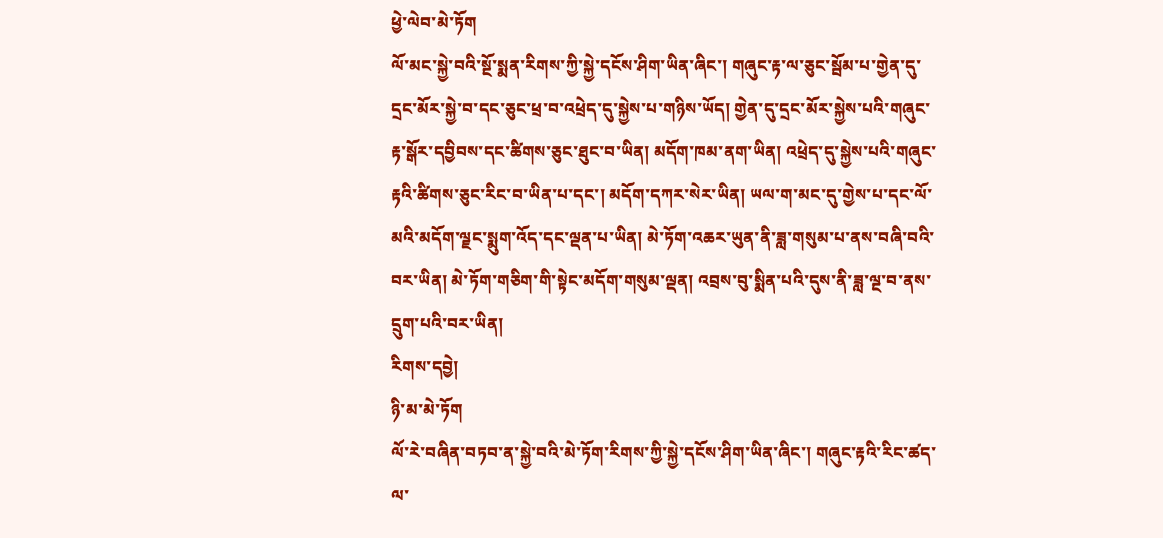ཕྱེ་ལེབ་མེ་ཏོག
ལོ་མང་སྐྱེ་བའི་སྔོ་སྨན་རིགས་ཀྱི་སྐྱེ་དངོས་ཤིག་ཡིན་ཞིང་། གཞུང་རྟ་ལ་ཅུང་སྦོམ་པ་གྱེན་དུ་དྲང་མོར་སྐྱེ་བ་དང་ཅུང་ཕྲ་བ་འཕྲེད་དུ་སྐྱེས་པ་གཉིས་ཡོད། གྱེན་དུ་དྲང་མོར་སྐྱེས་པའི་གཞུང་རྟ་སྒོར་དབྱིབས་དང་ཚིགས་ཅུང་ཐུང་བ་ཡིན། མདོག་ཁམ་ནག་ཡིན། འཕྲེད་དུ་སྐྱེས་པའི་གཞུང་རྟའི་ཚིགས་ཅུང་རིང་བ་ཡིན་པ་དང་། མདོག་དཀར་སེར་ཡིན། ཡལ་ག་མང་དུ་གྱེས་པ་དང་ལོ་མའི་མདོག་ལྗང་སྨུག་འོད་དང་ལྡན་པ་ཡིན། མེ་ཏོག་འཆར་ཡུན་ནི་ཟླ་གསུམ་པ་ནས་བཞི་བའི་བར་ཡིན། མེ་ཏོག་གཅིག་གི་སྟེང་མདོག་གསུམ་ལྡན། འབྲས་བུ་སྨིན་པའི་དུས་ནི་ཟླ་ལྔ་བ་ནས་དྲུག་པའི་བར་ཡིན།
རིགས་དབྱེ།
ཉི་མ་མེ་ཏོག
ལོ་རེ་བཞིན་བཏབ་ན་སྐྱེ་བའི་མེ་ཏོག་རིགས་ཀྱི་སྐྱེ་དངོས་ཤིག་ཡིན་ཞིང་། གཞུང་རྟའི་རིང་ཚད་ལ་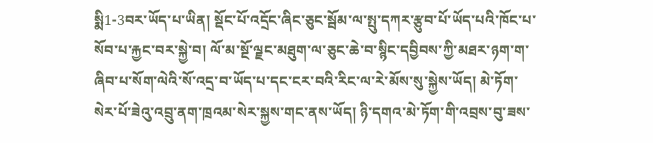སྨི1-3བར་ཡོད་པ་ཡིན། སྡོང་པོ་འདྲོང་ཞིང་ཅུང་སྦོམ་ལ་སྤུ་དཀར་རྩུབ་པོ་ཡོད་པའི་ཁོང་པ་སོབ་པ་རྐྱང་བར་སྐྱེ་བ། ལོ་མ་སྔོ་ལྗང་མཐུག་ལ་ཅུང་ཆེ་བ་སྙིང་དབྱིབས་ཀྱི་མཐར་ཉག་ག་ཞིབ་པ་སོག་ལེའི་སོ་འདྲ་བ་ཡོད་པ་དང་ངར་བའི་རིང་ལ་རེ་མོས་སུ་སྐྱེས་ཡོད། མེ་ཏོག་སེར་པོ་ཟེའུ་འབྲུ་ནག་ཁྲའམ་སེར་སྐྱས་གང་ནས་ཡོད། ཉི་དགའ་མེ་ཏོག་གི་འབྲས་བུ་ཟས་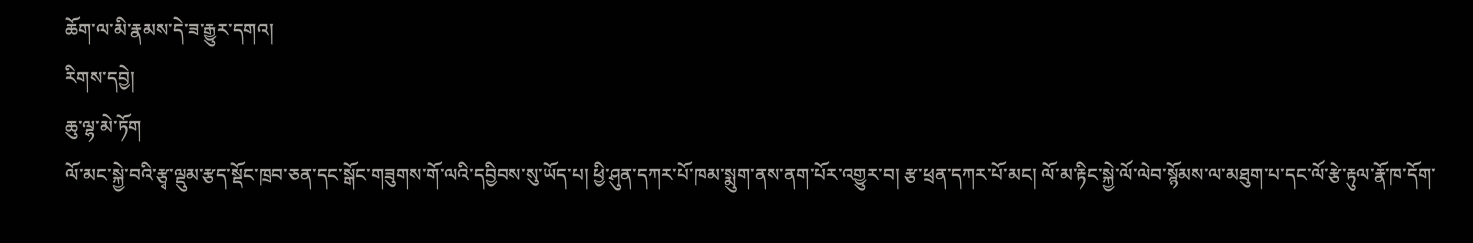ཆོག་ལ་མི་རྣམས་དེ་ཟ་རྒྱུར་དགའ།
རིགས་དབྱེ།
ཆུ་ལྷ་མེ་ཏོག
ལོ་མང་སྐྱེ་བའི་རྩྭ་ལྡུམ་རྩད་སྡོང་ཁྲབ་ཅན་དང་སྒོང་གཟུགས་གོ་ལའི་དབྱིབས་སུ་ཡོད་པ། ཕྱི་ཤུན་དཀར་པོ་ཁམ་སྨུག་ནས་ནག་པོར་འགྱུར་བ། རྩ་ཕྲན་དཀར་པོ་མང། ལོ་མ་རྟིང་སྐྱེ་ལོ་ལེབ་སྙོམས་ལ་མཐུག་པ་དང་ལོ་རྩེ་རྟུལ་རྣོ་ཁ་དོག་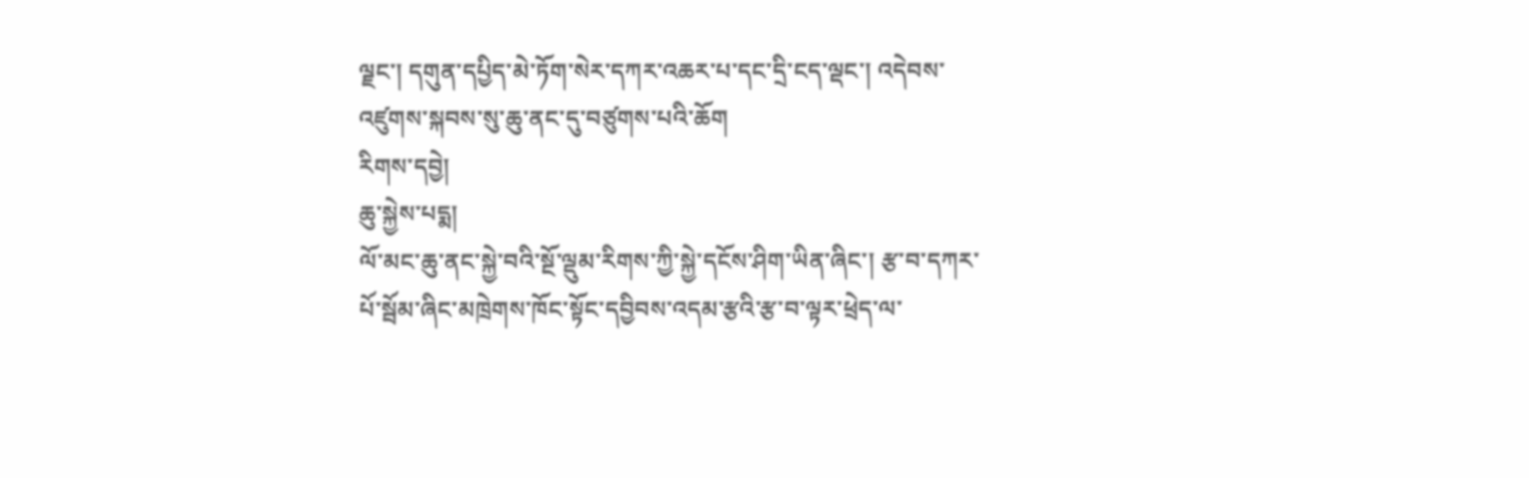ལྗང་། དགུན་དཔྱིད་མེ་ཏོག་སེར་དཀར་འཆར་པ་དང་དྲི་ངད་ལྡང་། འདེབས་འཛུགས་སྐབས་སུ་ཆུ་ནང་དུ་བཙུགས་པའི་ཆོག
རིགས་དབྱེ།
ཆུ་སྐྱེས་པདྨ།
ལོ་མང་ཆུ་ནང་སྐྱེ་བའི་སྔོ་ལྡུམ་རིགས་ཀྱི་སྐྱེ་དངོས་ཤིག་ཡིན་ཞིང་། རྩ་བ་དཀར་པོ་སྦོམ་ཞིང་མཁྲེགས་ཁོང་སྟོང་དབྱིབས་འདམ་རྩའི་རྩ་བ་ལྟར་ཕྲེད་ལ་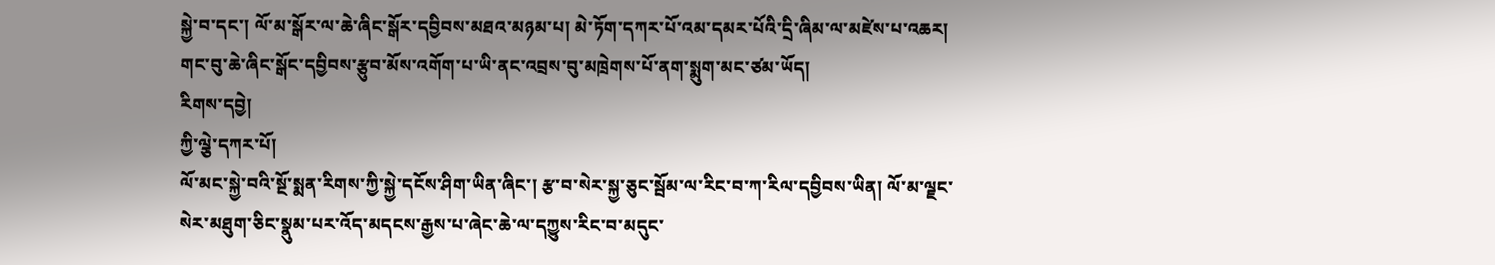སྐྱེ་བ་དང་། ལོ་མ་སྒོར་ལ་ཆེ་ཞིང་སྒོར་དབྱིབས་མཐའ་མཉམ་པ། མེ་ཏོག་དཀར་པོ་འམ་དམར་པོའི་དྲི་ཞིམ་ལ་མཛེས་པ་འཆར། གང་བུ་ཆེ་ཞིང་སྒོང་དབྱིབས་རྩུབ་མོས་འགོག་པ་ཡི་ནང་འབྲས་བུ་མཁྲེགས་པོ་ནག་སྨུག་མང་ཙམ་ཡོད།
རིགས་དབྱེ།
ཀྱི་ལྕེ་དཀར་པོ།
ལོ་མང་སྐྱེ་བའི་སྔོ་སྨན་རིགས་ཀྱི་སྐྱེ་དངོས་ཤིག་ཡིན་ཞིང་། རྩ་བ་སེར་སྐྱ་ཅུང་སྦོམ་ལ་རིང་བ་ཀ་རིལ་དབྱིབས་ཡིན། ལོ་མ་ལྗང་སེར་མཐུག་ཅིང་སྣུམ་པར་འོད་མདངས་རྒྱས་པ་ཞེང་ཆེ་ལ་དཀྱུས་རིང་བ་མདུང་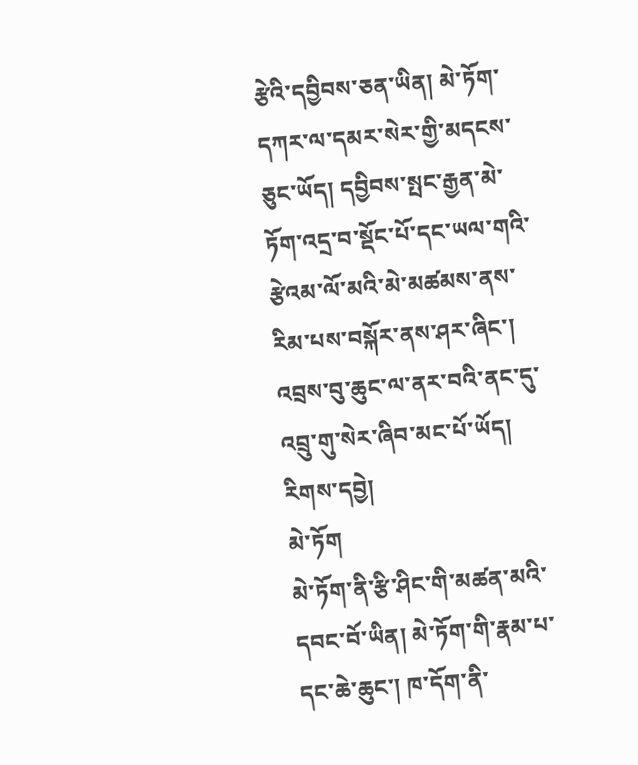རྩེའི་དབྱིབས་ཅན་ཡིན། མེ་ཏོག་དཀར་ལ་དམར་སེར་གྱི་མདངས་ཅུང་ཡོད། དབྱིབས་སྤང་རྒྱན་མེ་ཏོག་འདྲ་བ་སྡོང་པོ་དང་ཡལ་གའི་རྩེའམ་ལོ་མའི་མེ་མཚམས་ནས་རིམ་པས་བསྐོར་ནས་ཤར་ཞིང་། འབྲས་བུ་ཆུང་ལ་ནར་བའི་ནང་དུ་འབྲུ་གུ་སེར་ཞིབ་མང་པོ་ཡོད།
རིགས་དབྱེ།
མེ་ཏོག
མེ་ཏོག་ནི་རྩི་ཤིང་གི་མཚན་མའི་དབང་བོ་ཡིན། མེ་ཏོག་གི་རྣམ་པ་དང་ཆེ་ཆུང་། ཁ་དོག་ནི་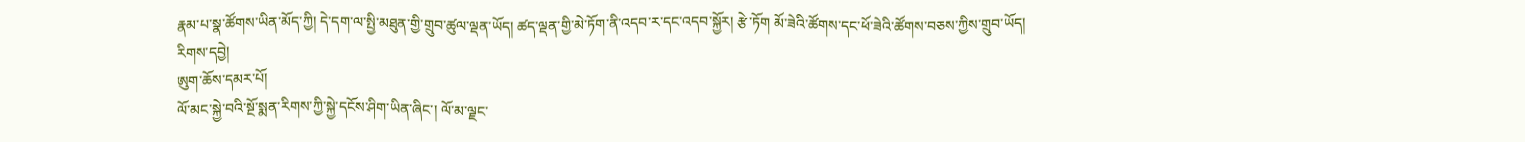རྣམ་པ་སྣ་ཚོགས་ཡིན་མོད་ཀྱི། དེ་དག་ལ་སྤྱི་མཐུན་གྱི་གྲུབ་ཚུལ་ལྡན་ཡོད། ཚད་ལྡན་གྱི་མེ་ཏོག་ནི་འདབ་ར་དང་འདབ་སྐྱོར། རྩེ་ཏོག མོ་ཟེའི་ཚོགས་དང་ཕོ་ཟེའི་ཚོགས་བཅས་ཀྱིས་གྲུབ་ཡོད།
རིགས་དབྱེ།
ཨུག་ཆོས་དམར་པོ།
ལོ་མང་སྐྱེ་བའི་སྔོ་སྨན་རིགས་ཀྱི་སྐྱེ་དངོས་ཤིག་ཡིན་ཞིང་། ལོ་མ་ལྗང་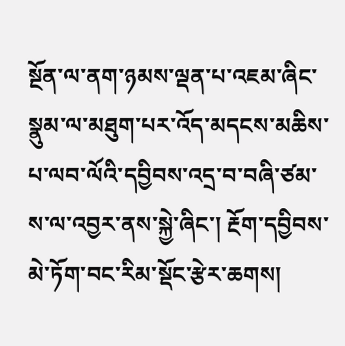སྔོན་ལ་ནག་ཉམས་ལྡན་པ་འཇམ་ཞིང་སྣུམ་ལ་མཐུག་པར་འོད་མདངས་མཆིས་པ་ལབ་ལོའི་དབྱིབས་འདྲ་བ་བཞི་ཙམ་ས་ལ་འབྱར་ནས་སྐྱེ་ཞིང་། རྔོག་དབྱིབས་མེ་ཏོག་བང་རིམ་སྡོང་རྩེར་ཆགས།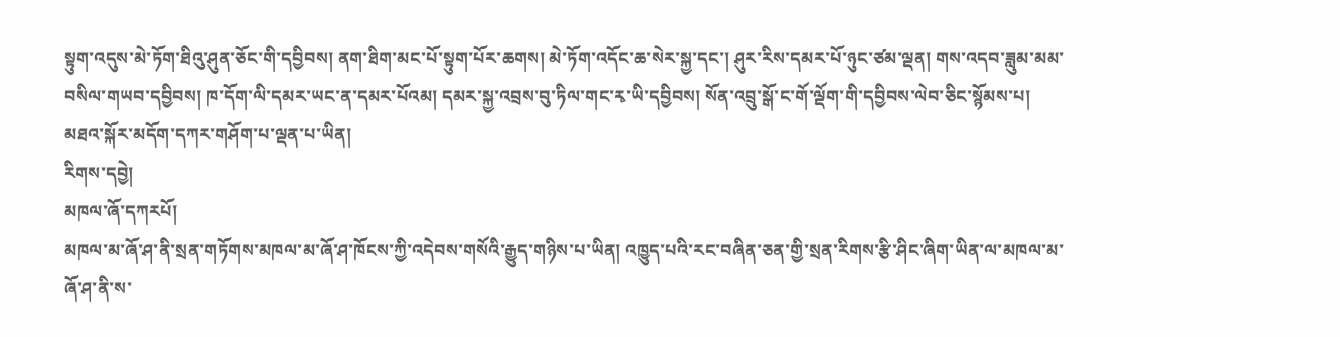སྟུག་འདུས་མེ་ཏོག་ཐིའུ་ཤུན་ཅོང་གི་དབྱིབས། ནག་ཐིག་མང་པོ་སྟུག་པོར་ཆགས། མེ་ཏོག་འདོང་ཆ་སེར་སྐྱ་དང་། ཤུར་རིས་དམར་པོ་ཉུང་ཙམ་ལྡན། གས་འདབ་ཟླུམ་མམ་བསིལ་གཡབ་དབྱིབས། ཁ་དོག་ལི་དམར་ཡང་ན་དམར་པོའམ། དམར་སྐྱ་འབྲས་བུ་ཏིལ་གང་རྭ་ཡི་དབྱིབས། སོན་འབྲུ་སྒོ་ང་གོ་ལྡོག་གི་དབྱིབས་ལེབ་ཅིང་སྙོམས་པ། མཐའ་སྐོར་མདོག་དཀར་གཤོག་པ་ལྡན་པ་ཡིན།
རིགས་དབྱེ།
མཁལ་ཞོ་དཀརཔོ།
མཁལ་མ་ཞོ་ཤ་ནི་སྲན་གཏོགས་མཁལ་མ་ཞོ་ཤ་ཁོངས་ཀྱི་འདེབས་གསོའི་རྒྱུད་གཉིས་པ་ཡིན། འཁྱུད་པའི་རང་བཞིན་ཅན་གྱི་སྲན་རིགས་རྩི་ཤིང་ཞིག་ཡིན་ལ་མཁལ་མ་ཞོ་ཤ་ནི་ས་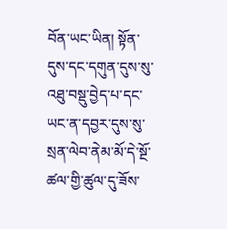བོན་ཡང་ཡིན། སྟོན་དུས་དང་དགུན་དུས་སུ་འཐུ་བསྡུ་བྱེད་པ་དང་ཡང་ན་དབྱར་དུས་སུ་སྲན་ལེབ་ནེམ་མོ་དེ་སྔོ་ཚལ་གྱི་ཚུལ་དུ་ཟོས་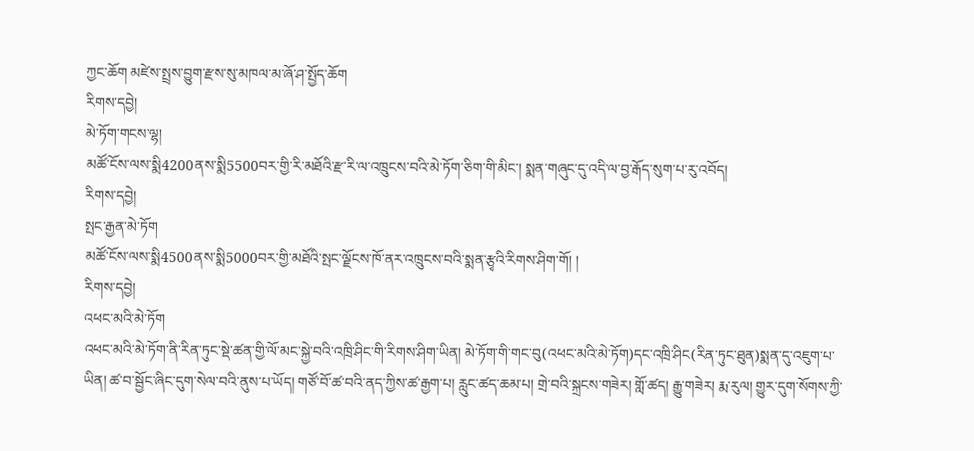ཀྱང་ཆོག མཛེས་སྤྲས་བྱུག་རྫས་སུ་མཁལ་མ་ཞོ་ཤ་སྤྱོད་ཆོག
རིགས་དབྱེ།
མེ་ཏོག་གངས་ལྷ།
མཚོ་ངོས་ལས་སྨི4200ནས་སྨི5500བར་གྱི་རི་མཐོའི་རྫ་རི་ལ་འཁྲུངས་བའི་མེ་ཏོག་ཅིག་གི་མིང་། སྨན་གཞུང་དུ་འདི་ལ་བྱ་རྒོད་སུག་པ་རུ་འབོད།
རིགས་དབྱེ།
སྤང་རྒྱན་མེ་ཏོག
མཚོ་ངོས་ལས་སྨི4500ནས་སྨི5000བར་གྱི་མཐོའི་སྤང་ལྗོངས་ཁོ་ནར་འཁྲུངས་བའི་སྨན་རྩྭའི་རིགས་ཤིག་གོ། །
རིགས་དབྱེ།
འཕང་མའི་མེ་ཏོག
འཕང་མའི་མེ་ཏོག་ནི་རིན་ཏུང་སྡེ་ཚན་གྱི་ལོ་མང་སྐྱེ་བའི་འཁྲི་ཤིང་གི་རིགས་ཤིག་ཡིན། མེ་ཏོག་གི་གང་བུ(འཕང་མའི་མེ་ཏོག)དང་འཁྲི་ཤིང(རིན་ཏུང་ཐུན)སྨན་དུ་འཇུག་པ་ཡིན། ཚ་བ་སྦྱོང་ཞིང་དུག་སེལ་བའི་ནུས་པ་ཡོད། གཙོ་བོ་ཚ་བའི་ནད་ཀྱིས་ཚ་རྒྱག་པ། རླུང་ཚད་ཆམ་པ། གྲེ་བའི་སྐྲངས་གཟེར། གློ་ཚད། རྒྱུ་གཟེར། རྨ་རུལ། གྱུར་དུག་སོགས་ཀྱི་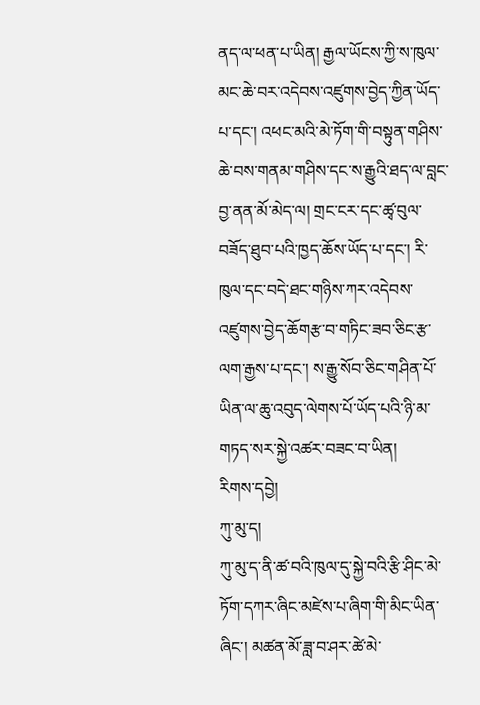ནད་ལ་ཕན་པ་ཡིན། རྒྱལ་ཡོངས་ཀྱི་ས་ཁུལ་མང་ཆེ་བར་འདེབས་འཛུགས་བྱེད་ཀྱིན་ཡོད་པ་དང་། འཕང་མའི་མེ་ཏོག་གི་བསྟུན་གཤིས་ཆེ་བས་གནམ་གཤིས་དང་ས་རྒྱུའི་ཐད་ལ་བླང་བྱ་ནན་མོ་མེད་ལ། གྲང་ངར་དང་ཚྭ་བུལ་བཟོད་ཐུབ་པའི་ཁྱད་ཆོས་ཡོད་པ་དང་། རི་ཁུལ་དང་བདེ་ཐང་གཉིས་ཀར་འདེབས་འཛུགས་བྱེད་ཆོགརྩ་བ་གཏིང་ཟབ་ཅིང་རྩ་ལག་རྒྱས་པ་དང་། ས་རྒྱུ་སོབ་ཅིང་གཤིན་པོ་ཡིན་ལ་ཆུ་འབུད་ལེགས་པོ་ཡོད་པའི་ཉི་མ་གཏད་སར་སྐྱེ་འཚར་བཟང་བ་ཡིན།
རིགས་དབྱེ།
ཀུ་མུ་ད།
ཀུ་མུ་ད་ནི་ཚ་བའི་ཁུལ་དུ་སྐྱེ་བའི་རྩི་ཤིང་མེ་ཏོག་དཀར་ཞིང་མཛེས་པ་ཞིག་གི་མིང་ཡིན་ཞིང་། མཚན་མོ་ཟླ་བ་ཤར་ཚེ་མེ་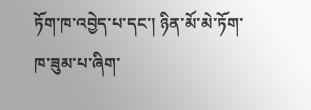ཏོག་ཁ་འབྱེད་པ་དང་། ཉིན་མོ་མེ་ཏོག་ཁ་ཟུམ་པ་ཞིག་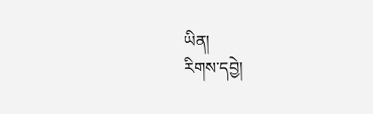ཡིན།
རིགས་དབྱེ།